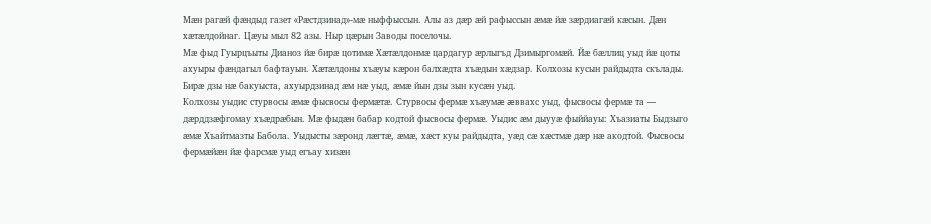Мæн рагæй фæндыд газет «Рæстдзинад»-мæ ныффыссын. Алы аз дæр æй рафыссын æмæ йæ зæрдиагæй кæсын. Дæн хæтæлдойнаг. Цæуы мыл 82 азы. Ныр цæрын Заводы поселочы.
Мæ фыд Гуырцъыты Дианоз йæ бирæ цотимæ Хæтæлдонмæ цардагур æрлыгъд Дзимыргомæй. Йæ бæллиц уыд йæ цоты ахуыры фæндагыл бафтауын. Хæтæлдоны хъæуы кæрон балхæдта хъæдын хæдзар. Колхозы кусын райдыдта скълады. Бирæ дзы нæ бакуыста, ахуырдзинад æм нæ уыд, æмæ йын дзы зын кусæн уыд.
Колхозы уыдис стурвосы æмæ фысвосы фермæтæ. Стурвосы фермæ хъæумæ æввахс уыд, фысвосы фермæ та — дæрддзæфгомау хъæдрæбын. Мæ фыдæн бабар кодтой фысвосы фермæ. Уыдис æм дыууæ фыййауы: Хъазиаты Быдзыго æмæ Хъайтмазты Бабола. Уыдысты зæронд лæгтæ, æмæ, хæст куы райдыдта, уæд сæ хæстмæ дæр нæ акодтой. Фысвосы фермæйæн йæ фарсмæ уыд егъау хизæн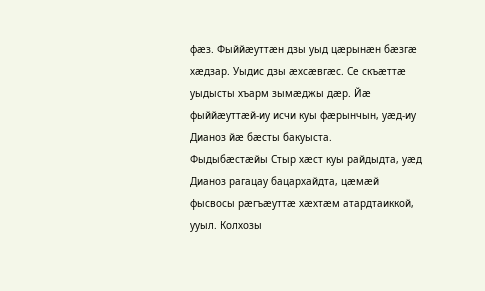фæз. Фыййæуттæн дзы уыд цæрынæн бæзгæ хæдзар. Уыдис дзы æхсæвгæс. Се скъæттæ уыдысты хъарм зымæджы дæр. Йæ фыййæуттæй-иу исчи куы фæрынчын, уæд-иу Дианоз йæ бæсты бакуыста.
Фыдыбæстæйы Стыр хæст куы райдыдта, уæд Дианоз рагацау бацархайдта, цæмæй фысвосы рæгъæуттæ хæхтæм атардтаиккой, ууыл. Колхозы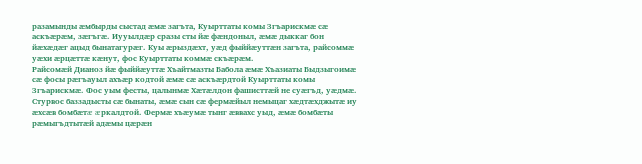разамынды æмбырды сыстад æмæ загъта, Куырттаты комы Згъарискмæ сæ аскъæрæм, зæгъгæ. Иууылдæр сразы сты йæ фæндоныл, æмæ дыккаг бон йæхæдæг ацыд бынатагурæг. Куы æрыздæхт, уæд фыййæуттæн загъта, райсоммæ уæхи æрцæттæ кæнут, фос Куырттаты коммæ скъæрæм.
Райсомæй Дианоз йæ фыййæуттæ Хъайтмазты Бабола æмæ Хъазиаты Быдзыгоимæ сæ фосы рæгъауыл ахъæр кодтой æмæ сæ аскъæрдтой Куырттаты комы Згъарискмæ. Фос уым фесты, цалынмæ Хæтæлдон фашисттæй не суæгъд, уæдмæ.
Стурвос баззадысты сæ бынаты, æмæ сын сæ фермæйыл немыцаг хæдтæхджытæ иу æхсæв бомбæтæ æркалдтой. Фермæ хъæумæ тынг æввахс уыд, æмæ бомбæты рæмыгъдтытæй адæмы цæрæн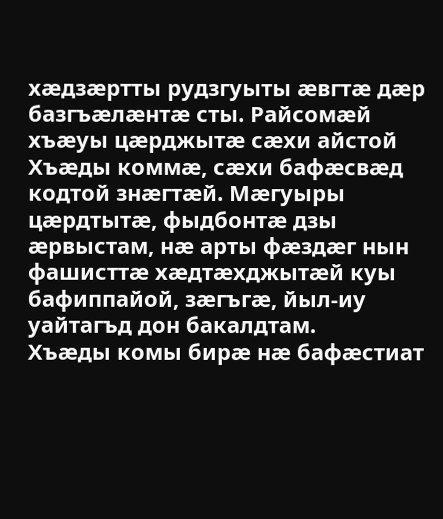хæдзæртты рудзгуыты æвгтæ дæр базгъæлæнтæ сты. Райсомæй хъæуы цæрджытæ сæхи айстой Хъæды коммæ, сæхи бафæсвæд кодтой знæгтæй. Мæгуыры цæрдтытæ, фыдбонтæ дзы æрвыстам, нæ арты фæздæг нын фашисттæ хæдтæхджытæй куы бафиппайой, зæгъгæ, йыл-иу уайтагъд дон бакалдтам.
Хъæды комы бирæ нæ бафæстиат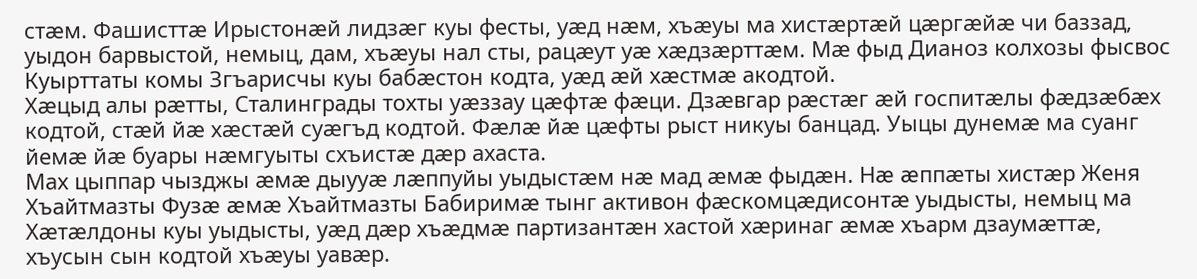стæм. Фашисттæ Ирыстонæй лидзæг куы фесты, уæд нæм, хъæуы ма хистæртæй цæргæйæ чи баззад, уыдон барвыстой, немыц, дам, хъæуы нал сты, рацæут уæ хæдзæрттæм. Мæ фыд Дианоз колхозы фысвос Куырттаты комы Згъарисчы куы бабæстон кодта, уæд æй хæстмæ акодтой.
Хæцыд алы рæтты, Сталинграды тохты уæззау цæфтæ фæци. Дзæвгар рæстæг æй госпитæлы фæдзæбæх кодтой, стæй йæ хæстæй суæгъд кодтой. Фæлæ йæ цæфты рыст никуы банцад. Уыцы дунемæ ма суанг йемæ йæ буары нæмгуыты схъистæ дæр ахаста.
Мах цыппар чызджы æмæ дыууæ лæппуйы уыдыстæм нæ мад æмæ фыдæн. Нæ æппæты хистæр Женя Хъайтмазты Фузæ æмæ Хъайтмазты Бабиримæ тынг активон фæскомцæдисонтæ уыдысты, немыц ма Хæтæлдоны куы уыдысты, уæд дæр хъæдмæ партизантæн хастой хæринаг æмæ хъарм дзаумæттæ, хъусын сын кодтой хъæуы уавæр.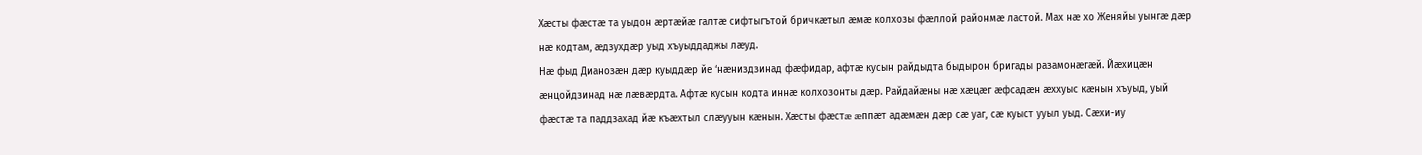Хæсты фæстæ та уыдон æртæйæ галтæ сифтыгътой бричкæтыл æмæ колхозы фæллой районмæ ластой. Мах нæ хо Женяйы уынгæ дæр нæ кодтам, æдзухдæр уыд хъуыддаджы лæуд.
Нæ фыд Дианозæн дæр куыддæр йе ‘нæниздзинад фæфидар, афтæ кусын райдыдта быдырон бригады разамонæгæй. Йæхицæн æнцойдзинад нæ лæвæрдта. Афтæ кусын кодта иннæ колхозонты дæр. Райдайæны нæ хæцæг æфсадæн æххуыс кæнын хъуыд, уый фæстæ та паддзахад йæ къæхтыл слæууын кæнын. Хæсты фæстæ æппæт адæмæн дæр сæ уаг, сæ куыст ууыл уыд. Сæхи-иу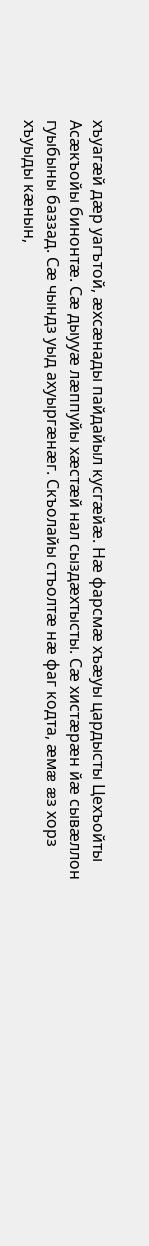хъуагæй дæр уагътой, æхсæнады пайдайыл кусгæйæ. Нæ фарсмæ хъæуы цардысты Цехъойты Асæкъойы бинонтæ. Сæ дыууæ лæппуйы хæстæй нал сыздæхтысты. Сæ хистæрæн йæ сывæллон гуыбыны баззад. Сæ чындз уыд ахуыргæнæг. Скъолайы стъолтæ нæ фаг кодта, æмæ æз хорз хъуыды кæнын,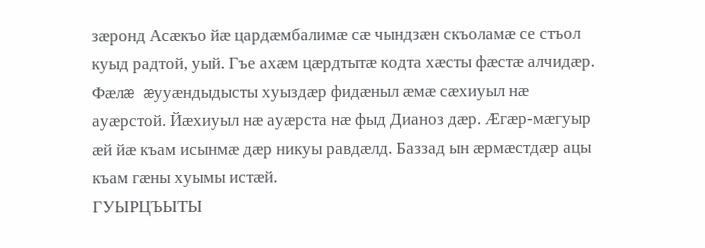зæронд Асæкъо йæ цардæмбалимæ сæ чындзæн скъоламæ се стъол куыд радтой, уый. Гъе ахæм цæрдтытæ кодта хæсты фæстæ алчидæр. Фæлæ æууæндыдысты хуыздæр фидæныл æмæ сæхиуыл нæ ауæрстой. Йæхиуыл нæ ауæрста нæ фыд Дианоз дæр. Æгæр-мæгуыр æй йæ къам исынмæ дæр никуы равдæлд. Баззад ын æрмæстдæр ацы къам гæны хуымы истæй.
ГУЫРЦЪЫТЫ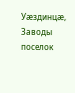Уæздинцæ, Заводы поселок